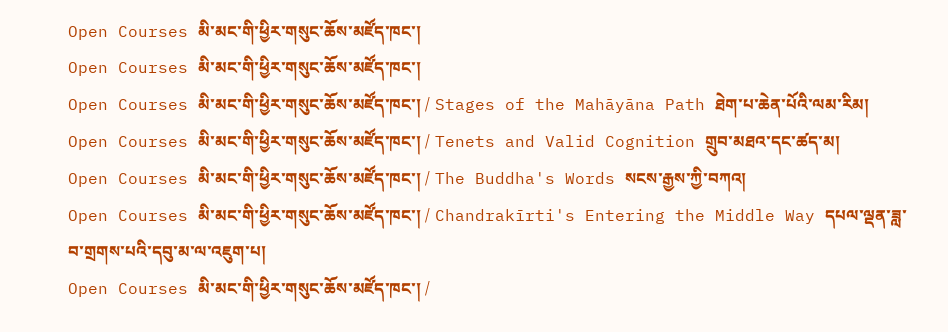Open Courses མི་མང་གི་ཕྱིར་གསུང་ཆོས་མཛོད་ཁང་།
Open Courses མི་མང་གི་ཕྱིར་གསུང་ཆོས་མཛོད་ཁང་།
Open Courses མི་མང་གི་ཕྱིར་གསུང་ཆོས་མཛོད་ཁང་། / Stages of the Mahāyāna Path ཐེག་པ་ཆེན་པོའི་ལམ་རིམ།
Open Courses མི་མང་གི་ཕྱིར་གསུང་ཆོས་མཛོད་ཁང་། / Tenets and Valid Cognition གྲུབ་མཐའ་དང་ཚད་མ།
Open Courses མི་མང་གི་ཕྱིར་གསུང་ཆོས་མཛོད་ཁང་། / The Buddha's Words སངས་རྒྱས་ཀྱི་བཀའ།
Open Courses མི་མང་གི་ཕྱིར་གསུང་ཆོས་མཛོད་ཁང་། / Chandrakīrti's Entering the Middle Way དཔལ་ལྡན་ཟླ་བ་གྲགས་པའི་དབུ་མ་ལ་འཇུག་པ།
Open Courses མི་མང་གི་ཕྱིར་གསུང་ཆོས་མཛོད་ཁང་། /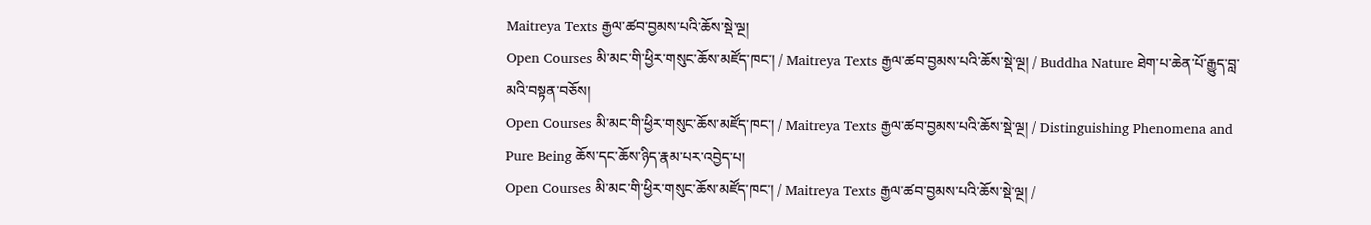Maitreya Texts རྒྱལ་ཚབ་བྱམས་པའི་ཆོས་སྡེ་ལྔ།
Open Courses མི་མང་གི་ཕྱིར་གསུང་ཆོས་མཛོད་ཁང་། / Maitreya Texts རྒྱལ་ཚབ་བྱམས་པའི་ཆོས་སྡེ་ལྔ། / Buddha Nature ཐེག་པ་ཆེན་པོ་རྒྱུད་བླ་མའི་བསྟན་བཅོས།
Open Courses མི་མང་གི་ཕྱིར་གསུང་ཆོས་མཛོད་ཁང་། / Maitreya Texts རྒྱལ་ཚབ་བྱམས་པའི་ཆོས་སྡེ་ལྔ། / Distinguishing Phenomena and Pure Being ཆོས་དང་ཆོས་ཉིད་རྣམ་པར་འབྱེད་པ།
Open Courses མི་མང་གི་ཕྱིར་གསུང་ཆོས་མཛོད་ཁང་། / Maitreya Texts རྒྱལ་ཚབ་བྱམས་པའི་ཆོས་སྡེ་ལྔ། /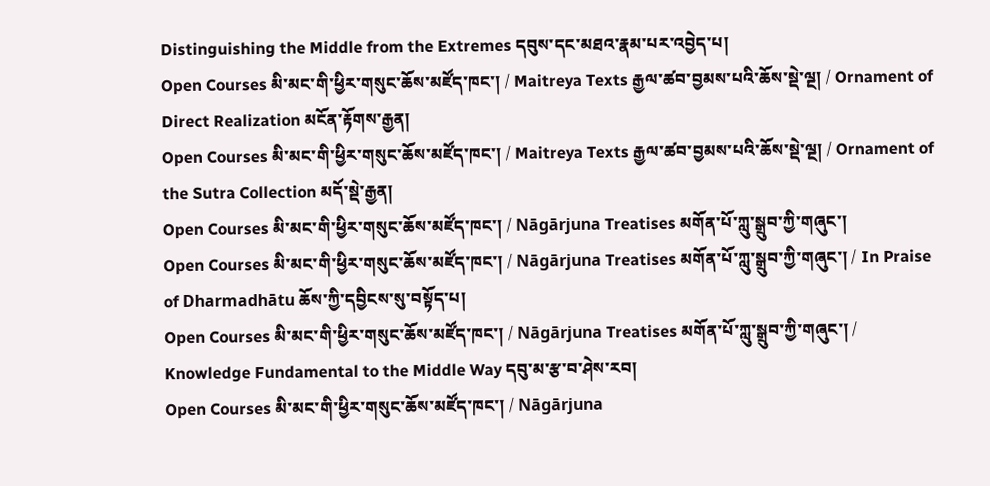Distinguishing the Middle from the Extremes དབུས་དང་མཐའ་རྣམ་པར་འབྱེད་པ།
Open Courses མི་མང་གི་ཕྱིར་གསུང་ཆོས་མཛོད་ཁང་། / Maitreya Texts རྒྱལ་ཚབ་བྱམས་པའི་ཆོས་སྡེ་ལྔ། / Ornament of Direct Realization མངོན་རྟོགས་རྒྱན།
Open Courses མི་མང་གི་ཕྱིར་གསུང་ཆོས་མཛོད་ཁང་། / Maitreya Texts རྒྱལ་ཚབ་བྱམས་པའི་ཆོས་སྡེ་ལྔ། / Ornament of the Sutra Collection མདོ་སྡེ་རྒྱན།
Open Courses མི་མང་གི་ཕྱིར་གསུང་ཆོས་མཛོད་ཁང་། / Nāgārjuna Treatises མགོན་པོ་ཀླུ་སྒྲུབ་ཀྱི་གཞུང་།
Open Courses མི་མང་གི་ཕྱིར་གསུང་ཆོས་མཛོད་ཁང་། / Nāgārjuna Treatises མགོན་པོ་ཀླུ་སྒྲུབ་ཀྱི་གཞུང་། / In Praise of Dharmadhātu ཆོས་ཀྱི་དབྱིངས་སུ་བསྟོད་པ།
Open Courses མི་མང་གི་ཕྱིར་གསུང་ཆོས་མཛོད་ཁང་། / Nāgārjuna Treatises མགོན་པོ་ཀླུ་སྒྲུབ་ཀྱི་གཞུང་། / Knowledge Fundamental to the Middle Way དབུ་མ་རྩ་བ་ཤེས་རབ།
Open Courses མི་མང་གི་ཕྱིར་གསུང་ཆོས་མཛོད་ཁང་། / Nāgārjuna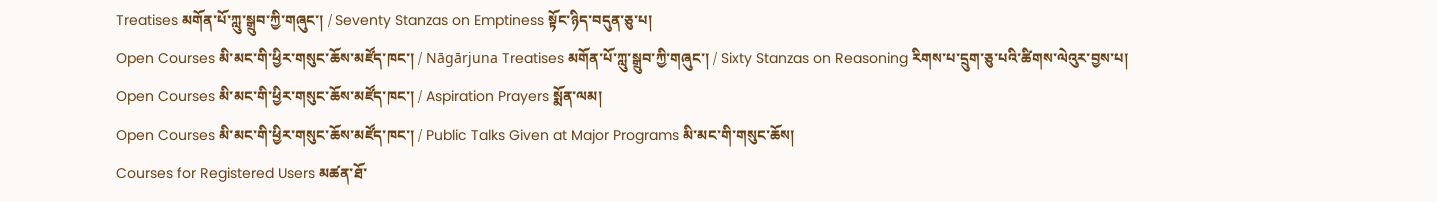Treatises མགོན་པོ་ཀླུ་སྒྲུབ་ཀྱི་གཞུང་། / Seventy Stanzas on Emptiness སྟོང་ཉིད་བདུན་ཅུ་པ།
Open Courses མི་མང་གི་ཕྱིར་གསུང་ཆོས་མཛོད་ཁང་། / Nāgārjuna Treatises མགོན་པོ་ཀླུ་སྒྲུབ་ཀྱི་གཞུང་། / Sixty Stanzas on Reasoning རིགས་པ་དྲུག་ཅུ་པའི་ཚིགས་ལེའུར་བྱས་པ།
Open Courses མི་མང་གི་ཕྱིར་གསུང་ཆོས་མཛོད་ཁང་། / Aspiration Prayers སྨོན་ལམ།
Open Courses མི་མང་གི་ཕྱིར་གསུང་ཆོས་མཛོད་ཁང་། / Public Talks Given at Major Programs མི་མང་གི་གསུང་ཆོས།
Courses for Registered Users མཚན་ཐོ་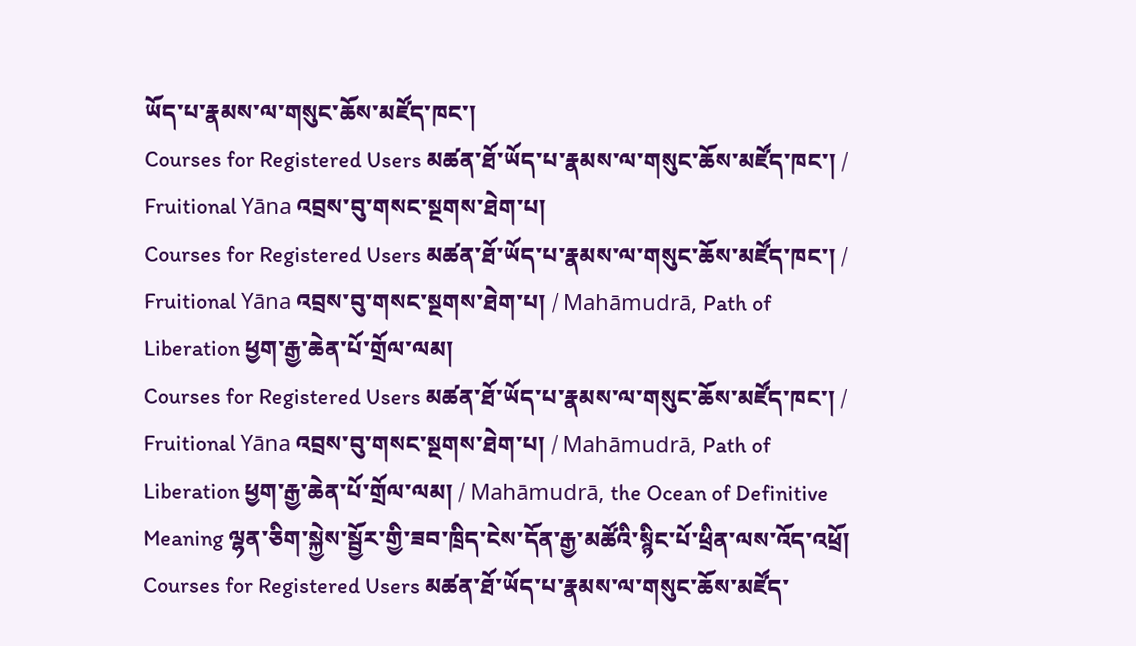ཡོད་པ་རྣམས་ལ་གསུང་ཆོས་མཛོད་ཁང་།
Courses for Registered Users མཚན་ཐོ་ཡོད་པ་རྣམས་ལ་གསུང་ཆོས་མཛོད་ཁང་། / Fruitional Yāna འབྲས་བུ་གསང་སྔགས་ཐེག་པ།
Courses for Registered Users མཚན་ཐོ་ཡོད་པ་རྣམས་ལ་གསུང་ཆོས་མཛོད་ཁང་། / Fruitional Yāna འབྲས་བུ་གསང་སྔགས་ཐེག་པ། / Mahāmudrā, Path of Liberation ཕྱག་རྒྱ་ཆེན་པོ་གྲོལ་ལམ།
Courses for Registered Users མཚན་ཐོ་ཡོད་པ་རྣམས་ལ་གསུང་ཆོས་མཛོད་ཁང་། / Fruitional Yāna འབྲས་བུ་གསང་སྔགས་ཐེག་པ། / Mahāmudrā, Path of Liberation ཕྱག་རྒྱ་ཆེན་པོ་གྲོལ་ལམ། / Mahāmudrā, the Ocean of Definitive Meaning ལྷན་ཅིག་སྐྱེས་སྦྱོར་གྱི་ཟབ་ཁྲིད་ངེས་དོན་རྒྱ་མཚོའི་སྙིང་པོ་ཕྲིན་ལས་འོད་འཕྲོ།
Courses for Registered Users མཚན་ཐོ་ཡོད་པ་རྣམས་ལ་གསུང་ཆོས་མཛོད་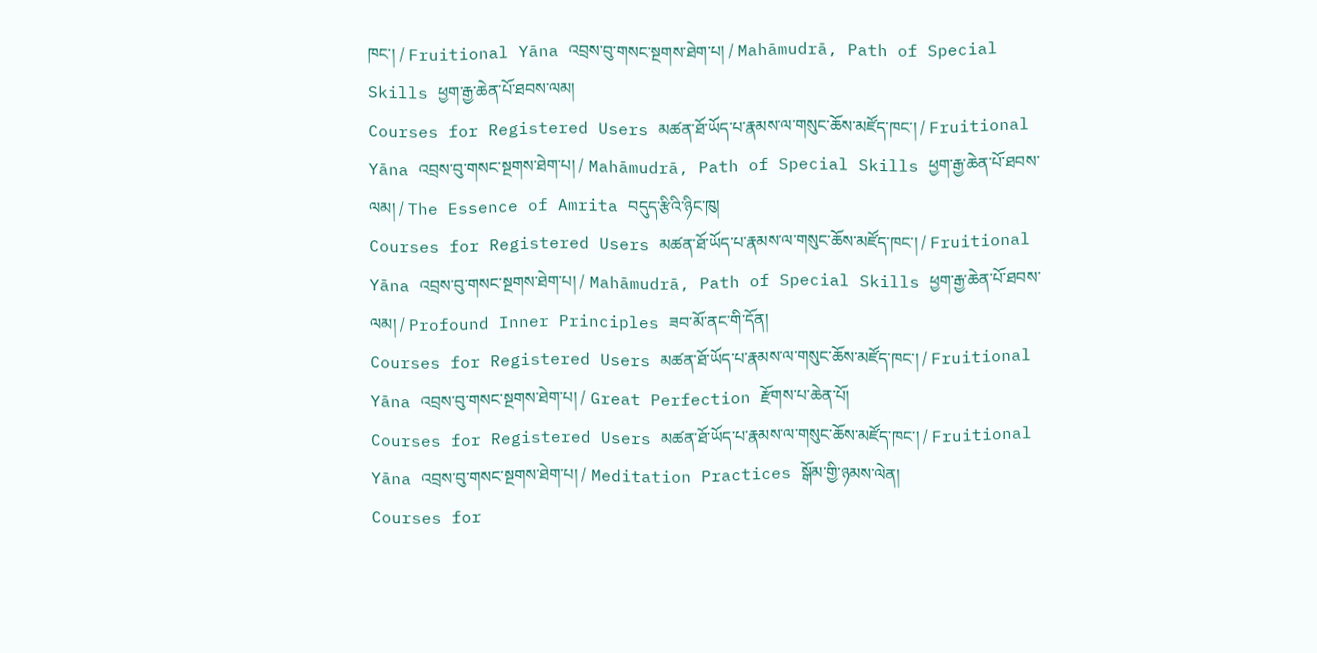ཁང་། / Fruitional Yāna འབྲས་བུ་གསང་སྔགས་ཐེག་པ། / Mahāmudrā, Path of Special Skills ཕྱག་རྒྱ་ཆེན་པོ་ཐབས་ལམ།
Courses for Registered Users མཚན་ཐོ་ཡོད་པ་རྣམས་ལ་གསུང་ཆོས་མཛོད་ཁང་། / Fruitional Yāna འབྲས་བུ་གསང་སྔགས་ཐེག་པ། / Mahāmudrā, Path of Special Skills ཕྱག་རྒྱ་ཆེན་པོ་ཐབས་ལམ། / The Essence of Amrita བདུད་རྩིའི་ཉིང་ཁུ།
Courses for Registered Users མཚན་ཐོ་ཡོད་པ་རྣམས་ལ་གསུང་ཆོས་མཛོད་ཁང་། / Fruitional Yāna འབྲས་བུ་གསང་སྔགས་ཐེག་པ། / Mahāmudrā, Path of Special Skills ཕྱག་རྒྱ་ཆེན་པོ་ཐབས་ལམ། / Profound Inner Principles ཟབ་མོ་ནང་གི་དོན།
Courses for Registered Users མཚན་ཐོ་ཡོད་པ་རྣམས་ལ་གསུང་ཆོས་མཛོད་ཁང་། / Fruitional Yāna འབྲས་བུ་གསང་སྔགས་ཐེག་པ། / Great Perfection རྫོགས་པ་ཆེན་པོ།
Courses for Registered Users མཚན་ཐོ་ཡོད་པ་རྣམས་ལ་གསུང་ཆོས་མཛོད་ཁང་། / Fruitional Yāna འབྲས་བུ་གསང་སྔགས་ཐེག་པ། / Meditation Practices སྒོམ་གྱི་ཉམས་ལེན།
Courses for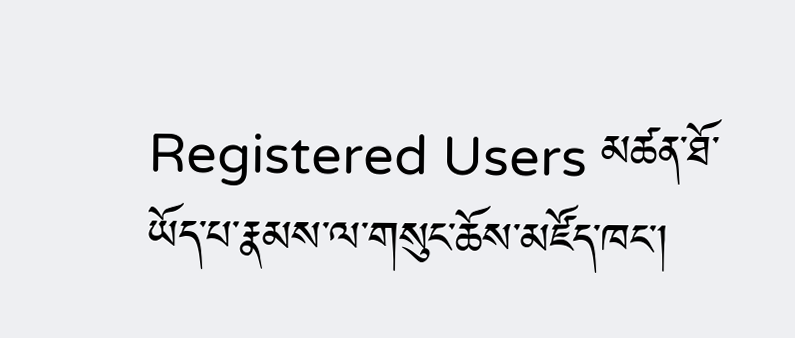Registered Users མཚན་ཐོ་ཡོད་པ་རྣམས་ལ་གསུང་ཆོས་མཛོད་ཁང་།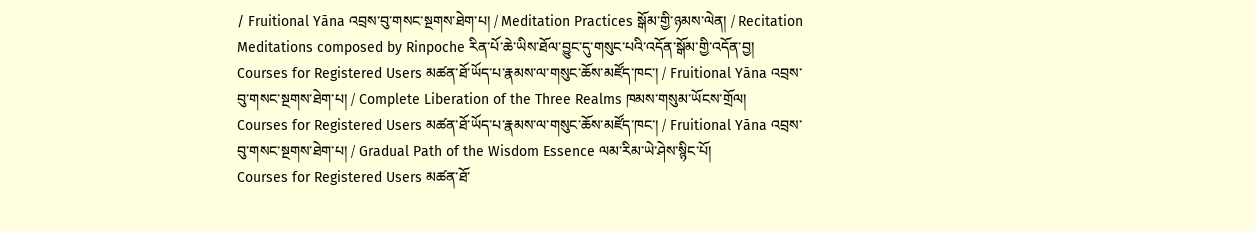/ Fruitional Yāna འབྲས་བུ་གསང་སྔགས་ཐེག་པ། / Meditation Practices སྒོམ་གྱི་ཉམས་ལེན། / Recitation Meditations composed by Rinpoche རིན་པོ་ཆེ་ཡིས་ཐོལ་བྱུང་དུ་གསུང་པའི་འདོན་སྒོམ་གྱི་འདོན་བྱ།
Courses for Registered Users མཚན་ཐོ་ཡོད་པ་རྣམས་ལ་གསུང་ཆོས་མཛོད་ཁང་། / Fruitional Yāna འབྲས་བུ་གསང་སྔགས་ཐེག་པ། / Complete Liberation of the Three Realms ཁམས་གསུམ་ཡོངས་གྲོལ།
Courses for Registered Users མཚན་ཐོ་ཡོད་པ་རྣམས་ལ་གསུང་ཆོས་མཛོད་ཁང་། / Fruitional Yāna འབྲས་བུ་གསང་སྔགས་ཐེག་པ། / Gradual Path of the Wisdom Essence ལམ་རིམ་ཡེ་ཤེས་སྙིང་པོ།
Courses for Registered Users མཚན་ཐོ་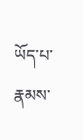ཡོད་པ་རྣམས་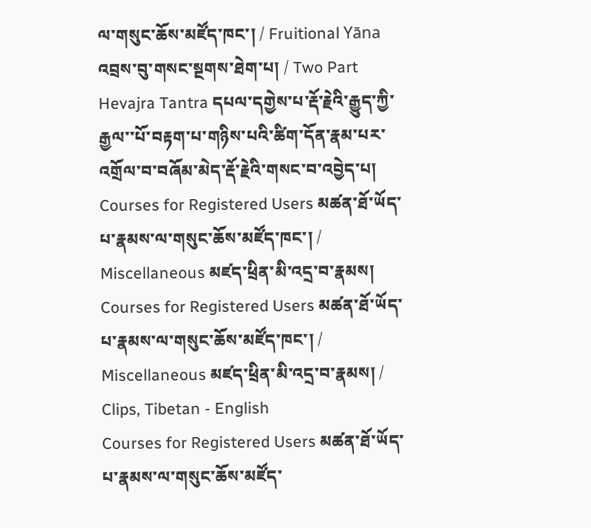ལ་གསུང་ཆོས་མཛོད་ཁང་། / Fruitional Yāna འབྲས་བུ་གསང་སྔགས་ཐེག་པ། / Two Part Hevajra Tantra དཔལ་དགྱེས་པ་རྡོ་རྗེའི་རྒྱུད་ཀྱི་རྒྱལ་་པོ་བརྟག་པ་གཉིས་པའི་ཚིག་དོན་རྣམ་པར་འགྲོལ་བ་བཞོམ་མེད་རྡོ་རྗེའི་གསང་བ་འབྱེད་པ།
Courses for Registered Users མཚན་ཐོ་ཡོད་པ་རྣམས་ལ་གསུང་ཆོས་མཛོད་ཁང་། / Miscellaneous མཛད་ཕྲིན་མི་འདྲ་བ་རྣམས།
Courses for Registered Users མཚན་ཐོ་ཡོད་པ་རྣམས་ལ་གསུང་ཆོས་མཛོད་ཁང་། / Miscellaneous མཛད་ཕྲིན་མི་འདྲ་བ་རྣམས། / Clips, Tibetan - English
Courses for Registered Users མཚན་ཐོ་ཡོད་པ་རྣམས་ལ་གསུང་ཆོས་མཛོད་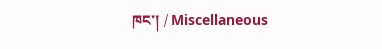ཁང་། / Miscellaneous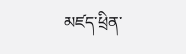མཛད་ཕྲིན་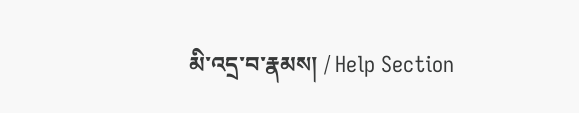མི་འདྲ་བ་རྣམས། / Help Section